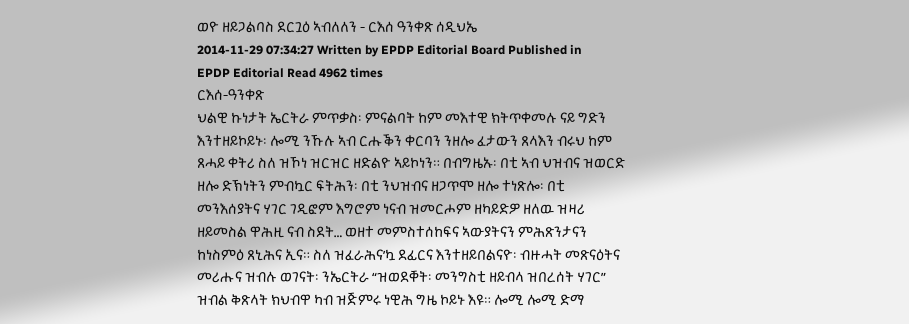ወዮ ዘይጋልባስ ደርጓዕ ኣብለለን - ርእሰ ዓንቀጽ ሰዲህኤ
2014-11-29 07:34:27 Written by EPDP Editorial Board Published in EPDP Editorial Read 4962 times
ርእሰ-ዓንቀጽ
ህልዊ ኩነታት ኤርትራ ምጥቃስ፡ ምናልባት ከም መእተዊ ክትጥቀመሉ ናይ ግድን እንተዘይኮይኑ፡ ሎሚ ንኹሉ ኣብ ርሑቕን ቀርባን ንዘሎ ፈታውን ጸላእን ብሩህ ከም ጸሓይ ቀትሪ ስለ ዝኾነ ዝርዝር ዘድልዮ ኣይኮነን። በብግዜኡ፡ በቲ ኣብ ህዝብና ዝወርድ ዘሎ ድኽነትን ምብኳር ፍትሕን፡ በቲ ንህዝብና ዘጋጥሞ ዘሎ ተነጽሎ፡ በቲ መንእሰያትና ሃገር ገዲፎም እግሮም ነናብ ዝመርሖም ዘካይድዎ ዘለዉ ዝዛሪ ዘይመስል ዋሕዚ ናብ ስደት… ወዘተ መምስተሰከፍና ኣውያትናን ምሕጽንታናን ከነስምዕ ጸኒሕና ኢና። ስለ ዝፈራሕና’ኳ ደፊርና እንተዘይበልናዮ፡ ብዙሓት መጽናዕትና መሪሑና ዝብሉ ወገናት፡ ንኤርትራ “ዝወደቐት፡ መንግስቲ ዘይብላ ዝበረሰት ሃገር” ዝብል ቅጽላት ክህብዋ ካብ ዝጅምሩ ነዊሕ ግዜ ኮይኑ እዩ። ሎሚ ሎሚ ድማ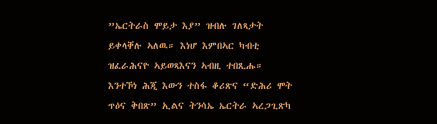”ኤርትራስ ሞይታ እያ” ዝብሉ ገለጻታት ይቀላቐሉ ኣለዉ። እነሆ እምበኣር ካብቲ ዝፈራሕናዮ ኣይወጻእናን ኣብዚ ተበጺሑ። እንተኾነ ሕጂ እውን ተስፋ ቆሪጽና “ድሕሪ ሞት ጥዕና ቅበጽ” ኢልና ትንሳኤ ኤርትራ ኣረጋጊጽካ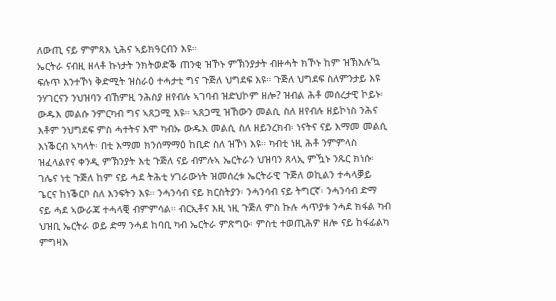ለውጢ ናይ ምምጻእ ኒሕና ኣይክዓርብን እዩ።
ኤርትራ ናብዚ ዘላቶ ኩነታት ንክትወድቕ ጠንቂ ዝኾኑ ምኽንያታት ብዙሓት ክኾኑ ከም ዝኽእሉ’ኳ ፍሉጥ እንተኾነ ቅድሚት ዝስራዕ ተሓታቲ ግና ጉጅለ ህግደፍ እዩ። ጉጅለ ህግደፍ ስለምንታይ እዩ ንሃገርናን ንህዝባን ብኸምዚ ንሕስያ ዘየብሉ ኣገባብ ዝድህኮም ዘሎ? ዝብል ሕቶ መሰረታዊ ኮይኑ፡ ውዱእ መልሱ ንምርካብ ግና ኣጸጋሚ እዩ። ኣጸጋሚ ዝኸውን መልሲ ስለ ዘየብሉ ዘይኮነስ ንሕና እቶም ንህግደፍ ምስ ሓተትና እሞ ካብኡ ውዱእ መልሲ ስለ ዘይንረክብ፡ ነናትና ናይ እማመ መልሲ እነቕርብ ኣካላት፡ በቲ እማመ ክንሰማማዕ ከቢድ ስለ ዝኾነ እዩ። ካብቲ ነዚ ሕቶ ንምምላስ ዝፈላልየና ቀንዲ ምኽንያት እቲ ጉጅለ ናይ ብምሉኣ ኤርትራን ህዝባን ጸላኢ ምዃኑ ንጹር ክነሱ፡ ገሌና ነቲ ጉጅለ ከም ናይ ሓደ ትሕቲ ሃገራውነት ዝመሰረቱ ኤርትራዊ ጉጅለ ወኪልን ተሓላቓይ ጌርና ከነቕርቦ ስለ እንፍትን እዩ። ንሓንሳብ ናይ ክርስትያን፡ ንሓንሳብ ናይ ትግርኛ፡ ንሓንሳብ ድማ ናይ ሓደ ኣውራጃ ተሓላቒ ብምምሳል። ብርኢቶና እዚ ነዚ ጉጅለ ምስ ኩሉ ሓጥያቱ ንሓደ ክፋል ካብ ህዝቢ ኤርትራ ወይ ድማ ንሓደ ከባቢ ካብ ኤርትራ ምጽግዑ፡ ምስቲ ተወጢሕዎ ዘሎ ናይ ከፋፊልካ ምግዛእ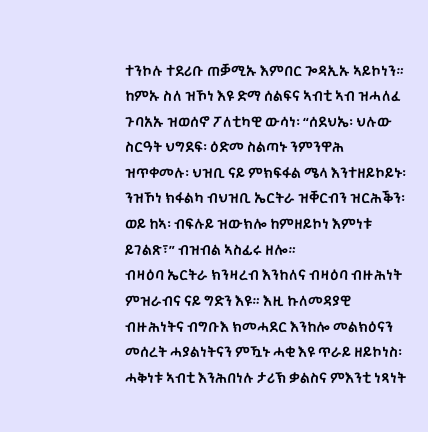ተንኮሉ ተደሪቡ ጠቓሚኡ እምበር ጐዳኢኡ ኣይኮነን። ከምኡ ስለ ዝኾነ እዩ ድማ ሰልፍና ኣብቲ ኣብ ዝሓለፈ ጉባአኡ ዝወሰኖ ፖለቲካዊ ውሳነ፡ “ሰደህኤ፡ ህሉው ስርዓት ህግደፍ፡ ዕድመ ስልጣኑ ንምንዋሕ ዝጥቀመሉ፡ ህዝቢ ናይ ምክፍፋል ሜላ እንተዘይኮይኑ፡ ንዝኾነ ክፋልካ ብህዝቢ ኤርትራ ዝቐርብን ዝርሕቕን፡ ወይ ከኣ፡ ብፍሉይ ዝውክሎ ከምዘይኮነ እምነቱ ይገልጽ፣” ብዝብል ኣስፊሩ ዘሎ።
ብዛዕባ ኤርትራ ክንዛረብ እንከለና ብዛዕባ ብዙሕነት ምዝራብና ናይ ግድን እዩ። እዚ ኩለመዳያዊ ብዙሕነትና ብግቡእ ክመሓደር እንከሎ መልክዕናን መሰረት ሓያልነትናን ምዃኑ ሓቂ እዩ ጥራይ ዘይኮነስ፡ ሓቅነቱ ኣብቲ እንሕበነሉ ታሪኽ ቃልስና ምእንቲ ነጻነት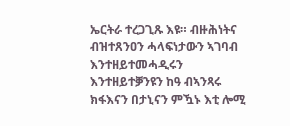ኤርትራ ተረጋጊጹ እዩ። ብዙሕነትና ብዝተጸንዐን ሓላፍነታውን ኣገባብ እንተዘይተመሓዲሩን እንተዘይተቓንዩን ከዓ ብኣንጻሩ ክፋእናን በታኒናን ምዃኑ እቲ ሎሚ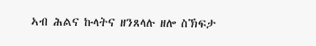ኣብ ሕልና ኩላትና ዘንጸላሉ ዘሎ ስኽፍታ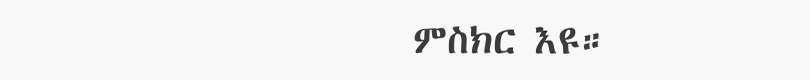ምስክር እዩ።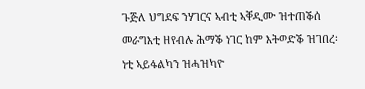ጉጅለ ህግደፍ ንሃገርና ኣብቲ ኣቐዲሙ ዝተጠቕሰ መራግእቲ ዘየብሉ ሕማቕ ነገር ከም እትወድቕ ዝገበረ፡ ነቲ ኣይፋልካን ዝሓዝካዮ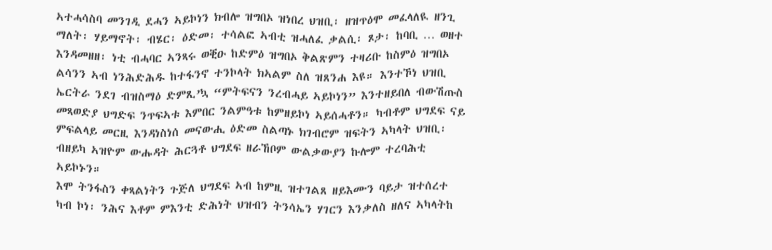ኣተሓሳስባ መንገዲ ደሓን ኣይኮነን ክብሎ ዝግበኦ ዝነበረ ህዝቢ፡ ዘዝጥዕሞ መፈላለዪ ዘንጊ ማለት፡ ሃይማኖት፡ ብሄር፡ ዕድመ፡ ተሳልፎ ኣብቲ ዝሓለፈ ቃልሲ፡ ጾታ፡ ከባቢ … ወዘተ እንዳመዘዘ፡ ነቲ ብሓባር ኣንጻሩ ወቒዑ ከድምዕ ዝግበኦ ቅልጽምን ተዛሪቡ ከስምዕ ዝግበኦ ልሳንን ኣብ ነንሕድሕዱ ከተፋንኖ ተንኮላት ክኣልም ስለ ዝጸንሐ እዩ። እንተኾነ ህዝቢ ኤርትራ ንደገ ብዝስማዕ ድምጺ’ኳ “ምትፍናን ንረብሓይ ኣይኮነን” እንተዘይበለ ብውሽጡስ መጻወድያ ህግድፍ ንጥፍኣቱ እምበር ንልምዓቱ ከምዘይኮነ ኣይሰሓቶን። ካብቶም ህግደፍ ናይ ምፍልላይ መርዚ እንዳነስነሰ መናውሒ ዕድመ ስልጣኑ ክገብሮም ዝፍትን ኣካላት ህዝቢ፡ ብዘይካ ኣዝዮም ውሑዳት ሕርጓቶ ህግደፍ ዘራኸቦም ውልቃውያን ኩሎም ተረባሕቲ ኣይኮኑን።
እሞ ትንፋስን ቀጻልነትን ጉጅለ ህግደፍ ኣብ ከምዚ ዝተገልጸ ዘይእሙን ባይታ ዝተሰረተ ካብ ኮነ፡ ንሕና እቶም ምእንቲ ድሕነት ህዝብን ትንሳኤን ሃገርን እንቃለስ ዘለና ኣካላትከ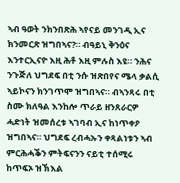ኣብ ዓወት ንክንበጽሕ ኣየናይ መንገዲ ኢና ክንመርጽ ዝግበኣና?። ብዓይኒ ቅንዕና እንተርኢናዮ እዚ ሕቶ እዚ ምሉስ እዩ። ንሕና ንጉጅለ ህግደፍ በቲ ንሱ ዝጽበየና ሜላ ቃልሲ ኣይኮናን ክንገጥሞ ዝግበኣና። ብኣንጻሩ በቲ ስሙ ክለዓል እንከሎ ጥራይ ዘንጸራርዎ ሓድነት ዝመሰረቱ ኣገባብ ኢና ከነጥቀዖ ዝግበኣና። ህግደፍ ረብሓኡን ቀጻልነቱን ኣብ ምርሕሓቕን ምትፍናንን ናይቲ ተሰሚሩ ከጥፍኦ ዝኽእል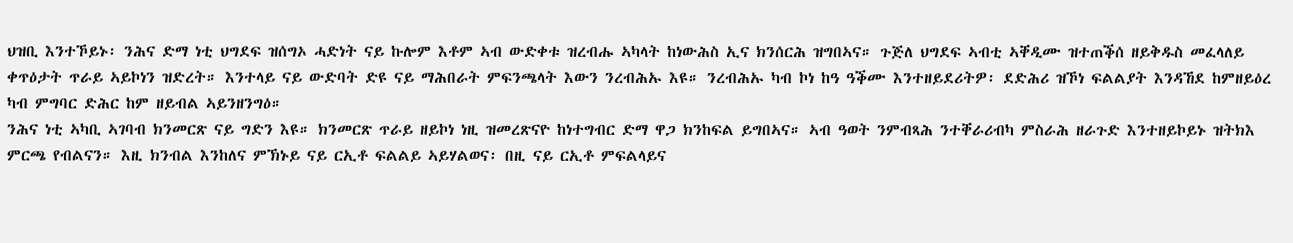ህዝቢ እንተኾይኑ፡ ንሕና ድማ ነቲ ህግደፍ ዝሰግኦ ሓድነት ናይ ኩሎም እቶም ኣብ ውድቀቱ ዝረብሑ ኣካላት ከነውሕስ ኢና ክንሰርሕ ዝግበኣና። ጉጅለ ህግደፍ ኣብቲ ኣቐዲሙ ዝተጠቕሰ ዘይቅዱስ መፈላለይ ቀጥዕታት ጥራይ ኣይኮነን ዝድረት። እንተላይ ናይ ውድባት ድዩ ናይ ማሕበራት ምፍንጫላት እውን ንረብሕኡ እዩ። ንረብሕኡ ካብ ኮነ ከዓ ዓቕሙ እንተዘይደሪትዎ፡ ደድሕሪ ዝኾነ ፍልልያት እንዳኸደ ከምዘይዕረ ካብ ምግባር ድሕር ከም ዘይብል ኣይንዘንግዕ።
ንሕና ነቲ ኣካቢ ኣገባብ ክንመርጽ ናይ ግድን እዩ። ክንመርጽ ጥራይ ዘይኮነ ነዚ ዝመረጽናዮ ከነተግብር ድማ ዋጋ ክንከፍል ይግበኣና። ኣብ ዓወት ንምብጻሕ ንተቐራሪብካ ምስራሕ ዘራጉድ እንተዘይኮይኑ ዝትክእ ምርጫ የብልናን። እዚ ክንብል እንከለና ምኽኑይ ናይ ርኢቶ ፍልልይ ኣይሃልወና፡ በዚ ናይ ርኢቶ ምፍልላይና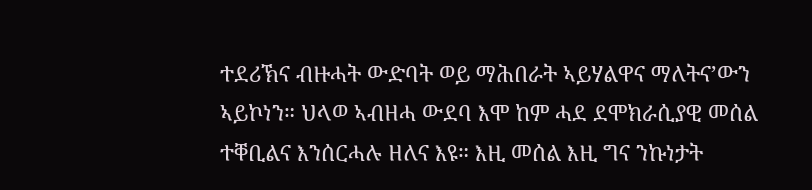ተደሪኽና ብዙሓት ውድባት ወይ ማሕበራት ኣይሃልዋና ማለትና’ውን ኣይኮነን። ህላወ ኣብዘሓ ውደባ እሞ ከም ሓደ ደሞክራሲያዊ መሰል ተቐቢልና እንሰርሓሉ ዘለና እዩ። እዚ መሰል እዚ ግና ንኩነታት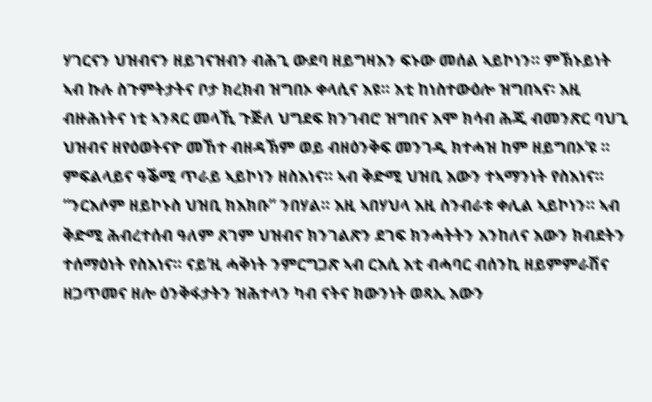ሃገርናን ህዝብናን ዘይገናዝብን ብሕጊ ውደባ ዘይግዛእን ፍኑው መሰል ኣይኮነን። ምኽኑይነት ኣብ ኩሉ ስጉምትታትና ቦታ ክረክብ ዝግበኦ ቀላሲና እዩ። እቲ ከነስተውዕሎ ዝግበኣና፡ እዚ ብዙሕነትና ነቲ ኣንጻር መላኺ ጉጅለ ህግደፍ ክንገብሮ ዝግበና እሞ ክሳብ ሕጂ ብመንጽር ባህጊ ህዝብና ዘየዕወትናዮ መኸተ ብዘዳኽም ወይ ብዘዕንቅፍ መንገዲ ክተሓዝ ከም ዘይግበኦ’ዩ ። ምፍልላይና ዓቕሚ ጥራይ ኣይኮነን ዘስእነና። ኣብ ቅድሚ ህዝቢ እውን ተኣማንነት የስእነና። “ንርእሶም ዘይኮኑስ ህዝቢ ክእክቡ” ንበሃል። እዚ ኣበሃህላ እዚ ስንብራቱ ቀሊል ኣይኮነን። ኣብ ቅድሚ ሕብረተሰብ ዓለም ጸገም ህዝብና ክንገልጽን ደገፍ ክንሓትትን እንከለና እውን ክብደትን ተሰማዕነት የስእነና። ናይ’ዚ ሓቅነት ንምርግጋጽ ኣብ ርእሲ እቲ ብሓባር ብሰንኪ ዘይምምራሽና ዘጋጥመና ዘሎ ዕንቅፋታትን ዝሕተላን ካብ ናትና ክውንነት ወጻኢ እውን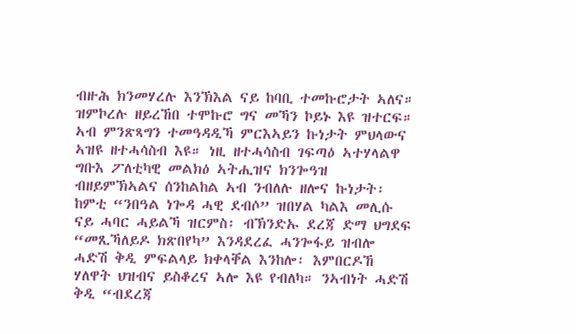ብዙሕ ክንመሃረሉ እንኽእል ናይ ከባቢ ተመኩሮታት ኣለና። ዝምኮረሉ ዘይረኸበ ተሞኩሮ ግና መኻን ኮይኑ እዩ ዝተርፍ።
ኣብ ምንጽጻግን ተመዓዳዲኻ ምርእኣይን ኩነታት ምህላውና ኣዝዩ ዘተሓሳስብ እዩ። ነዚ ዘተሓሳስብ ገፍጣዕ ኣተሃላልዋ ግቡእ ፖለቲካዊ መልክዕ ኣትሒዝና ክንጐዓዝ ብዘይምኽኣልና ሰንከልከል ኣብ ንብለሉ ዘሎና ኩነታት፡ ከምቲ “ንበዓል ነጐዳ ሓዊ ደብሶ” ዝበሃል ካልእ መሊሱ ናይ ሓባር ሓይልኻ ዝርምስ፡ ብኽንድኡ ደረጃ ድማ ህግደፍ “መጺኻለይዶ ክጽበየካ” እንዳደረፈ ሓንጐፋይ ዝብሎ ሓድሽ ቅዲ ምፍልላይ ክቀላቐል እንከሎ፡ እምበርዶኸ ሃለዋት ህዝብና ይስቆረና ኣሎ እዩ የብለካ። ንኣብነት ሓድሽ ቅዲ “ብደረጃ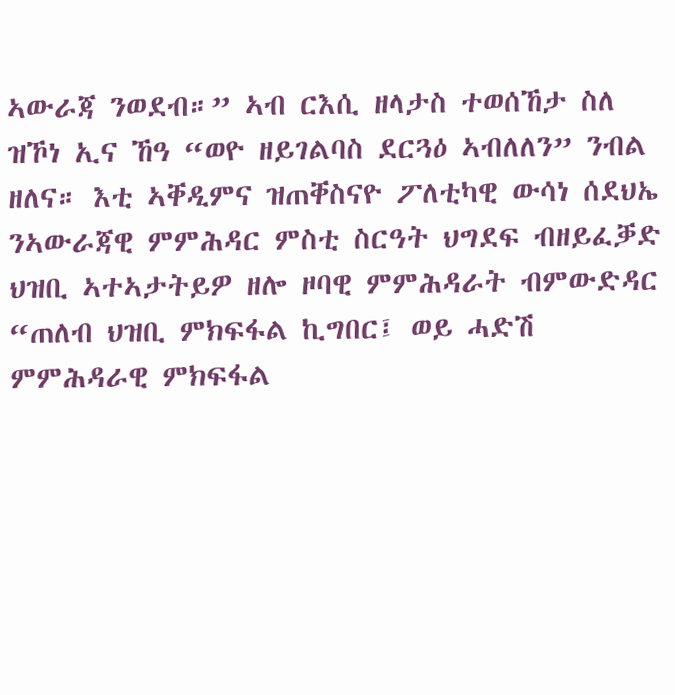ኣውራጃ ንወደብ።” ኣብ ርእሲ ዘላታስ ተወሰኸታ ስለ ዝኾነ ኢና ኸዓ “ወዮ ዘይገልባስ ደርጓዕ ኣብለለን” ንብል ዘለና። እቲ ኣቐዲምና ዝጠቐስናዮ ፖለቲካዊ ውሳነ ሰደህኤ ንኣውራጃዊ ምምሕዳር ምስቲ ስርዓት ህግደፍ ብዘይፈቓድ ህዝቢ ኣተኣታትይዎ ዘሎ ዞባዊ ምምሕዳራት ብምውድዳር “ጠለብ ህዝቢ ምክፍፋል ኪግበር፤ ወይ ሓድሽ ምምሕዳራዊ ምክፍፋል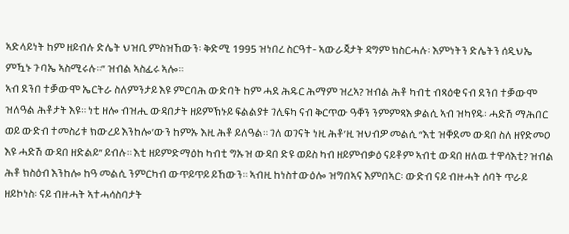ኣድላይነት ከም ዘይብሉ ድሌት ህዝቢ ምስዝኸውን፡ ቅድሚ 1995 ዝነበረ ስርዓተ- ኣውራጃታት ዳግም ክስርሓሉ፡ እምነትን ድሌትን ሰዲህኤ ምዃኑ ጉባኤ ኣስሚሩሉ።” ዝብል ኣስፊሩ ኣሎ።
ኣብ ደንበ ተቓውሞ ኤርትራ ስለምንታይ እዩ ምርባሕ ውድባት ከም ሓደ ሕዱር ሕማም ዝረኣ? ዝብል ሕቶ ካብቲ ብጻዕቂ ናብ ደንበ ተቓውሞ ዝለዓል ሕቶታት እዩ። ነቲ ዘሎ ብዝሒ ውዳበታት ዘይምኽኑይ ፍልልያቱ ገሊፍካ ናብ ቅርጥው ዓቐን ንምምጻእ ቃልሲ ኣብ ዝካየዱ፡ ሓድሽ ማሕበር ወይ ውድብ ተመስሪቱ ክውረይ እንከሎ’ውን ከምኡ እዚ ሕቶ ይለዓል። ገለ ወገናት ነዚ ሕቶ’ዚ ዝህብዎ መልሲ “እቲ ዝቐደመ ውዳበ ስለ ዘየድመዐ እዩ ሓድሽ ውዳበ ዘድልይ” ይብሉ። እቲ ዘይምድማዕከ ካብቲ ግኡዝ ውዳበ ድዩ ወይስ ካብ ዘይምብቃዕ ናይቶም ኣብቲ ውዳበ ዘለዉ ተዋሳእቲ? ዝብል ሕቶ ክስዕብ እንከሎ ከዓ መልሲ ንምርካብ ውጥይጥይ ይኸውን። ኣብዚ ከነስተውዕሎ ዝግበኣና እምበኣር፡ ውድብ ናይ ብዙሓት ሰባት ጥራይ ዘይኮነስ፡ ናይ ብዙሓት ኣተሓሳስባታት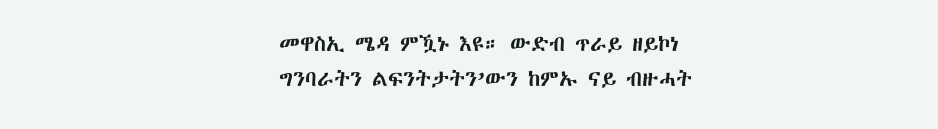መዋስኢ ሜዳ ምዃኑ እዩ። ውድብ ጥራይ ዘይኮነ ግንባራትን ልፍንትታትን’ውን ከምኡ ናይ ብዙሓት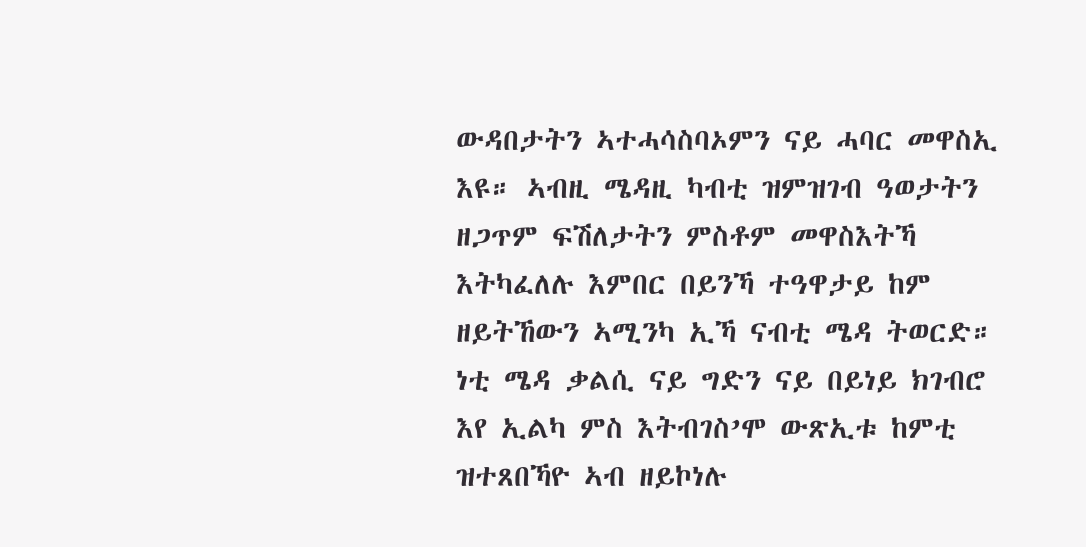ውዳበታትን ኣተሓሳስባኦምን ናይ ሓባር መዋስኢ እዩ። ኣብዚ ሜዳዚ ካብቲ ዝምዝገብ ዓወታትን ዘጋጥም ፍሽለታትን ምስቶም መዋስእትኻ እትካፈለሉ እምበር በይንኻ ተዓዋታይ ከም ዘይትኸውን ኣሚንካ ኢኻ ናብቲ ሜዳ ትወርድ። ነቲ ሜዳ ቃልሲ ናይ ግድን ናይ በይነይ ክገብሮ እየ ኢልካ ምስ እትብገስ’ሞ ውጽኢቱ ከምቲ ዝተጸበኻዮ ኣብ ዘይኮነሉ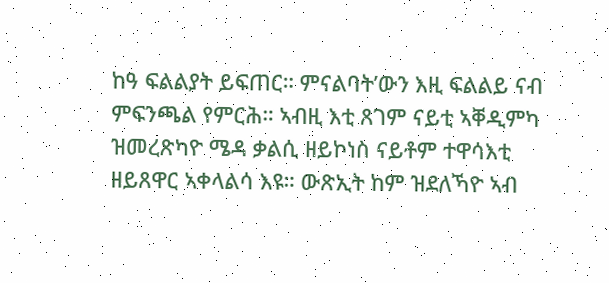ከዓ ፍልልያት ይፍጠር። ምናልባት’ውን እዚ ፍልልይ ናብ ምፍንጫል የምርሕ። ኣብዚ እቲ ጸገም ናይቲ ኣቐዲምካ ዝመረጽካዮ ሜዳ ቃልሲ ዘይኮነስ ናይቶም ተዋሳእቲ ዘይጸዋር ኣቀላልሳ እዩ። ውጽኢት ከም ዝደለኻዮ ኣብ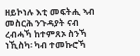ዘይኮነሉ እቲ መፍትሒ ኣብ መስርሕ ንጉዳያት ናብ ረብሓኻ ከተምጸኦ ስንኻ ነኺስካ፡ ካብ ተመኩሮኻ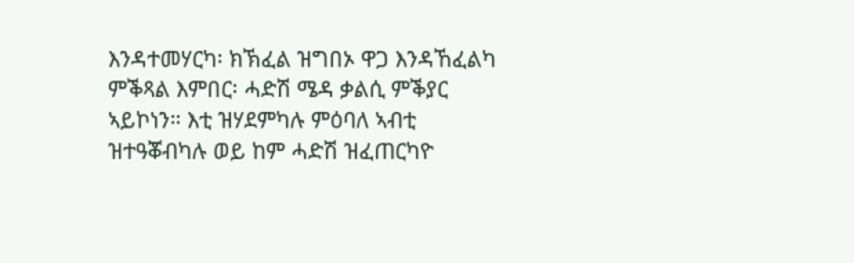እንዳተመሃርካ፡ ክኽፈል ዝግበኦ ዋጋ እንዳኸፈልካ ምቕጻል እምበር፡ ሓድሽ ሜዳ ቃልሲ ምቕያር ኣይኮነን። እቲ ዝሃደምካሉ ምዕባለ ኣብቲ ዝተዓቖብካሉ ወይ ከም ሓድሽ ዝፈጠርካዮ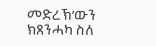መድረኽ’ውን ክጸንሓካ ስለ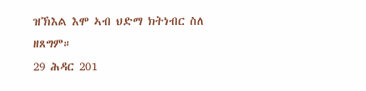ዝኽእል እሞ ኣብ ህድማ ክትነብር ስለ ዘጸግም።
29 ሕዳር 201